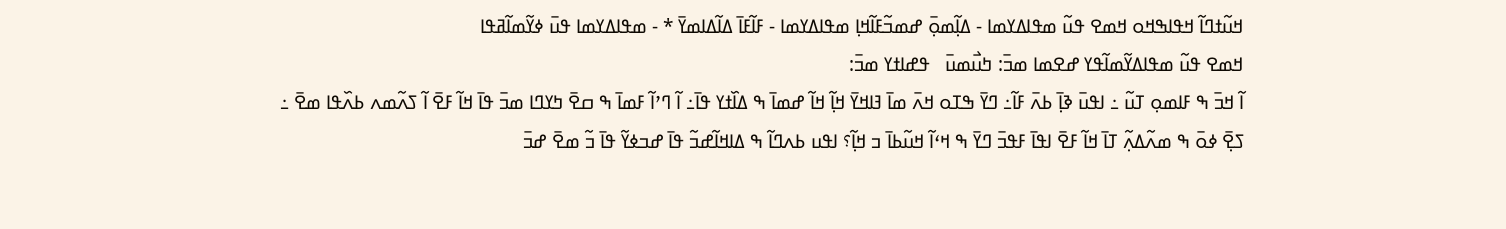ߞߎ߬ߙߣߊ߬ ߞߟߊߒߞߋ ߞߘߐ ߟߎ߬ ߘߟߊߡߌߘߊ - ߡߊ߲߬ߘߋ߲߫ ߝߘߏ߬ߓߊ߬ߞߊ߲ ߘߟߊߡߌߘߊ - ߓߊ߬ߓߊ߫ ߡߊ߬ߡߊߘߌ߫ * - ߘߟߊߡߌߘߊ ߟߎ߫ ߦߌ߬ߘߊ߬ߥߟߊ
ߞߘߐ ߟߎ߬ ߘߟߊߡߌ߬ߘߊ߬ߟߌ ߝߐߘߊ ߘߏ߫: ߤߎ߯ߘߎ߫   ߟߝߊߙߌ ߘߏ߫:
ߊ߬ ߞߏ߫ ߒ ߓߊߘߋ߲ ߠߎ߬ ߸ ߊߟߎ߫ ߢߊ߲߫ ߕߍ߫ ߓߊ߬߸ ߣߌ߫ ߒߠߋ ߞߍ߫ ߘߊ߫ ߔߊߞߌ߫ ߞߊ߲߬ ߞߊ߬ ߝߘߊ߫ ߒ ߡߊ߰ߙߌ ߟߊ߫߸ ߊ߬ ߣߴߊ߬ ߓߘߊ߫ ߒ ߛߐ߫ ߤߌߣߊ ߘߏ߫ ߟߊ߫ ߞߊ߬ ߓߐ߫ ߊ߬ ߖߍ߬ߘߍ ߕߍ߰ߟߊ ߘߐ߫ ߸ ߖߐ߲߫ ߦߋ߫ ߒ ߘߍ߬ߡߍ߲߬ ߠߊ߫ ߞߊ߬ ߓߐ߫ ߊߟߊ߫ ߓߟߏ߫ ߣߌ߫ ߒ ߞߵߊ߬ ߞߎ߬ߕߊ߫ ߏ ߞߊ߲߬؟ ߊߟߎ ߕߍߣߊ߬ ߒ ߡߊߞߊ߬ߝߏ߬ ߟߊ߫ ߝߏߦߌ߬ ߟߊ߫ ߏ߬ ߘߐ߫ ߝߏ߫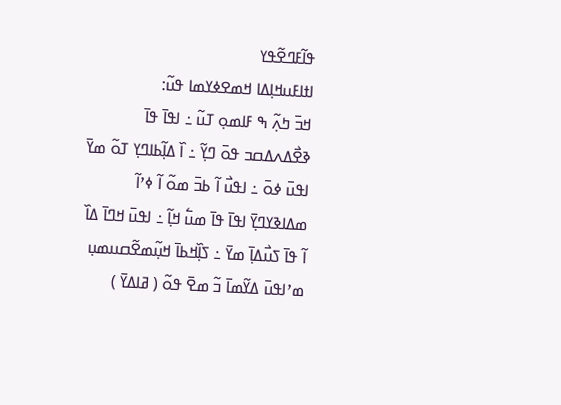ߟߊ߬ߓߣߐ߬ߟߌ
ߊߙߊߓߎߞߊ߲ߡߊ ߞߘߐߦߌߘߊ ߟߎ߬:
ߞߏ߫ ߤߍ߲߬ ߒ ߓߊߘߋ߲ ߠߎ߬ ߸ ߊߟߊ߫ ߟߊ߫ ߢߐ߯ߡߍߡߛߏ ߟߋ߫ ߣߌ߲߬ ߸ ߊ߰ ߡߊ߲߬ߕߊߣߌ߲ ߠߋ߬ ߘߌ߫ ߊߟߎ߫ ߦߋ߫ ߸ ߊߟߎ߯ ߊ߬ ߕߏ߫ ߘߋ߬ ߊ߬ ߦߴߊ߬ ߘߡߊߢߌߣߌ߲߫ ߊߟߊ߫ ߟߊ߫ ߘߎ߱ ߞߊ߲߬ ߸ ߊߟߎ߫ ߞߣߊ߫ ߡߊ߰ ߊ߬ ߟߊ߫ ߖߎ߯ߡߊ߲߫ ߘߌ߫ ߸ ߖߊ߲߰ߞߕߊ߫ ߞߎ߲߬ߘߐ߬ߛߎߘߎ߲ ߘߴߊߟߎ߫ ߡߌ߬ߘߊ߫ ߏ߬ ߘߐ߫ ߟߋ߬ ( ߥߊߡߌ߫ )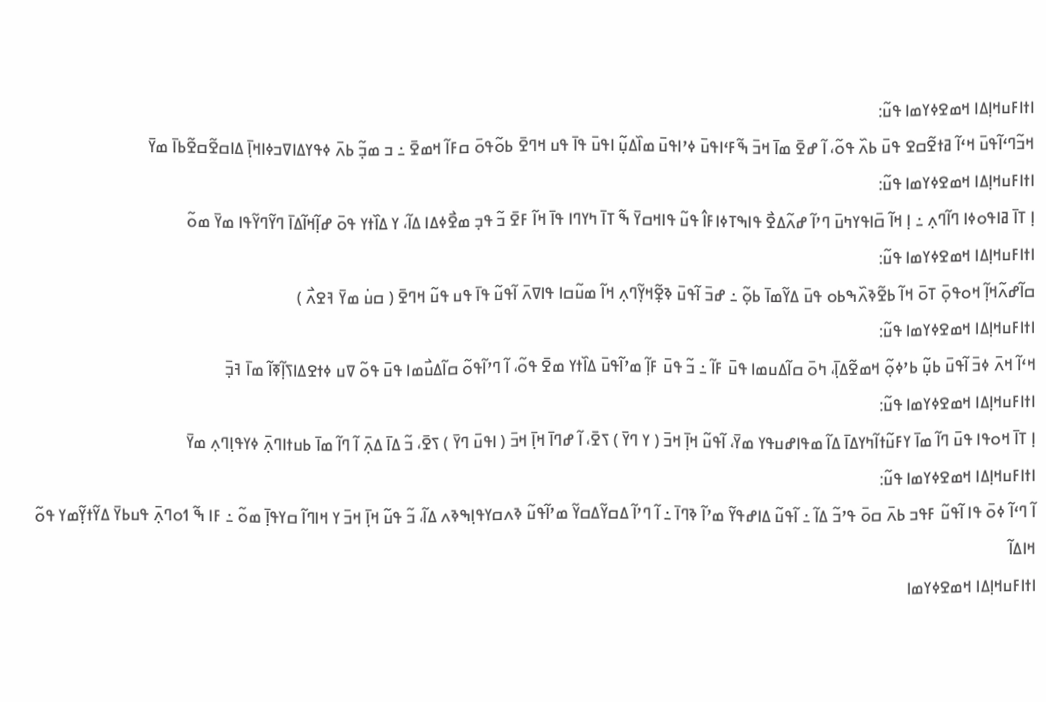ߊߙߊߓߎߞߊ߲ߡߊ ߞߘߐߦߌߘߊ ߟߎ߬:
ߞߏ߬ߣߵߊ߬ߟߎ߫ ߞߵߊ߬ ߥߙߐ߬ߛߐ ߟߎ߫ ߕߍ߰ ߟߋ߬، ߊ߬ ߝߐ߫ ߘߊ߫ ߞߏ߫ ߒ߬ߓߵߊߟߎ߫ ߦߴߊߟߎ߫ ߘߊ߰ߡߎ߲߬ ߊߟߎ߫ ߟߊ߫ ߟߎ ߞߣߐ߫ ߕߋ߬ߟߋ߫ ߛߓߊ߬ ߞߘߐ߫ ߸ ߏ ߘߏ߲߬ ߕߍ߫ ߦߟߌߡߊߜߏߦߊߞߊ߲߫ ߡߊߛߐ߬ߛߐ߬ߕߊ߫ ߘߌ߫
ߊߙߊߓߎߞߊ߲ߡߊ ߞߘߐߦߌߘߊ ߟߎ߬:
ߊ߲ ߠߊ߫ ߥߊߟߋߦߊ ߣߊ߬ߣߍ߲ ߸ ߊ߲ ߞߊ߬ ߛ߫ߊߟߌߤߎ߫ ߣߴߊ߬ ߝߍ߬ߡߐ߯ ߟߊߒߠߦߊߓߊ߮ ߟߎ߬ ߟߊߞߛߌ߫ ߒ߬ ߠߊ߫ ߤߌߣߊ ߟߊ߫ ߞߊ߬ ߓߐ߫ ߏ߬ ߟߏ߲ ߘߐ߯ߦߡߊ ߡߊ߬، ߌ ߡߊ߰ߙߌ ߟߋ߫ ߝߊ߲߬ߞߊ߬ߡߊ߫ ߣߌ߬ߣߌ߬ߟߊ ߘߌ߫ ߘߋ߬
ߊߙߊߓߎߞߊ߲ߡߊ ߞߘߐߦߌߘߊ ߟߎ߬:
ߛߊ߬ߝߍ߬ߞߊ߲߬ ߞߋߟߋ߲߫ ߠߋ߫ ߞߊ߬ ߕߐ߬ߢߍ߰ߒߕߋ ߟߎ߫ ߡߌ߬ߘߊ߫ ߕߋ߲߬ ߸ ߝߏ߫ ߊ߬ߟߎ߫ ߢߐ߲߬ߞߌ߲߬ߣߍ߲ ߞߊ߬ ߘߎ߬ߛߊ ߟߊߜߍ߫ ߊ߬ߟߎ߬ ߟߊ߫ ߟߎ ߟߎ߬ ߞߣߐ߫ ( ߛߎ߭ ߘߌ߫ ߔߐߍ߯ )
ߊߙߊߓߎߞߊ߲ߡߊ ߞߘߐߦߌߘߊ ߟߎ߬:
ߞߵߊ߬ ߞߍ߫ ߦߏ߫ ߊ߬ߟߎ߫ ߕߎ߲߬ ߕߴߦߋ߲߬ ߞߘߐ߬ߡߊ߲߫، ߤߋ߫ ߛߊ߬ߡߎߘߊ ߟߎ߫ ߓߊ߬ ߸ ߏ߬ ߟߎ߫ ߓߊ߲߬ ߘߴߊ߬ߟߎ߫ ߡߊ߰ߙߌ ߘߐ߫ ߟߋ߬، ߊ߬ ߣߴߊ߬ߟߋ߬ ߛߊ߬ߡߎ߯ߘߊ ߟߎ߫ ߟߋ߬ ߜߎ ߦߙߐߡߊߖߊ߲߬ߧߊ߬ ߘߊ߫ ߔߏ߲߫
ߊߙߊߓߎߞߊ߲ߡߊ ߞߘߐߦߌߘߊ ߟߎ߬:
ߊ߲ ߠߊ߫ ߞߋߟߊ ߟߎ߫ ߣߊ߬ ߘߊ߫ ߌߓߎ߬ߙߊ߬ߤߌߡߊ߫ ߡߊ߬ ߘߟߊߝߎߟߌ ߘߌ߫، ߊ߬ߟߎ߬ ߞߊ߲߫ ߞߏ߫ ( ߌ ߣߌ߫ ) ߖߐ߫، ߊ߬ ߝߣߊ߫ ߞߊ߲߫ ߞߏ߫ ( ߊߟߎ߫ ߣߌ߫ ) ߖߐ߫، ߏ߬ ߡߊ߫ ߡߍ߲߫ ߊ߬ ߣߊ߬ ߘߊ߫ ߕߎߙߊߣߍ߲߫ ߦߌߟߊ߲ߣߍ߲ ߘߌ߫
ߊߙߊߓߎߞߊ߲ߡߊ ߞߘߐߦߌߘߊ ߟߎ߬:
ߊ߬ ߣߵߊ߬ ߦߋ߫ ߟߊ ߊ߬ߟߎ߬ ߓߟߏ ߕߍ߫ ߛߋ߫ ߟߴߏ߬ ߡߊ߬ ߸ ߊ߬ߟߎ߬ ߡߊߝߟߌ߬ ߘߴߊ߬ ߢߣߊ߫ ߸ ߊ߬ ߣߴߊ߬ ߡߛߌ߬ߡߛߌ߬ ߘߴߊ߬ߟߎ߬ ߢߍߛߌߟߊ߲ߒߢߍ ߡߊ߬، ߏ߬ ߟߎ߬ ߞߊ߲߫ ߞߏ߫ ߌ ߞߊߣߊ߬ ߛߌߟߊ߲߫ ߘߋ߬ ߸ ߓߊ ߒ߬ ߗߋߣߍ߲߫ ߟߎߕߌ߫ ߡߌ߬ߙߌ߲߬ߘߌ ߟߋ߬ ߞߊߡߊ߬
ߊߙߊߓߎߞߊ߲ߡߊ ߞߘߐߦߌߘߊ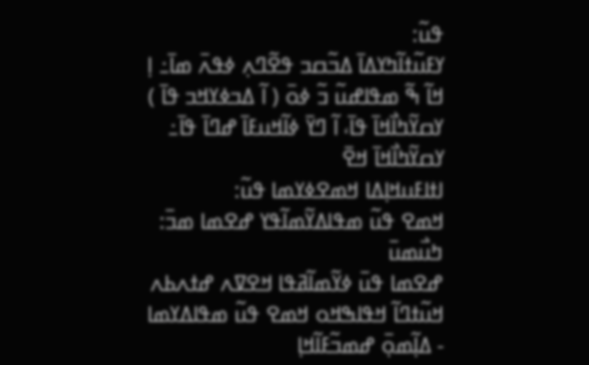ߟߎ߬:
ߌߓߎ߬ߙߊ߬ߤߌߡߊ߫ ߡߏ߬ߛߏ ߟߐ߬ߣߍ߲ ߦߟߍ߫ ߘߊ߫߸ ߊ߲ ߞߊ߬ ߒ߬ ߘߟߊߝߎ߬ ߏ߬ ߦߋ߫ ( ߊ߬ ߡߏߦߌߞߏ ߟߊ߫ ) ߌߛߌ߬ߤߊ߯ߞߊ߫ ߟߊ߫، ߊ߬ ߣߌ߫ ߦߊ߬ߞߎߓߊ߫ ߝߣߊ߫ ߟߊ߫߸ ߌߛߌ߬ߤߊ߯ߞߊ߫ ߞߐ߫
ߊߙߊߓߎߞߊ߲ߡߊ ߞߘߐߦߌߘߊ ߟߎ߬:
ߞߘߐ ߟߎ߬ ߘߟߊߡߌ߬ߘߊ߬ߟߌ ߝߐߘߊ ߘߏ߫: ߤߎ߯ߘߎ߫
ߝߐߘߊ ߟߎ߫ ߦߌ߬ߘߊ߬ߥߟߊ ߞߐߜߍ ߝߙߍߕߍ
ߞߎ߬ߙߣߊ߬ ߞߟߊߒߞߋ ߞߘߐ ߟߎ߬ ߘߟߊߡߌߘߊ - ߡߊ߲߬ߘߋ߲߫ ߝߘߏ߬ߓߊ߬ߞߊ߲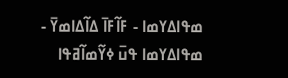ߘߟߊߡߌߘߊ - ߓߊ߬ߓߊ߫ ߡߊ߬ߡߊߘߌ߫ - ߘߟߊߡߌߘߊ ߟߎ߫ ߦߌ߬ߘߊ߬ߥߟߊ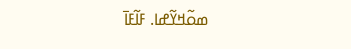ߘߋ߬ߞߌ߬ߝߊ. ߓߊ߬ߓߊ߫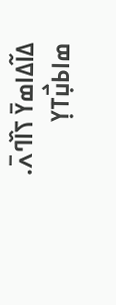ߡߊ߬ߡߊߘߌ߫ ߖߊ߰ߣߍ߫.
ߘߊߕߎ߲߯ߠߌ߲